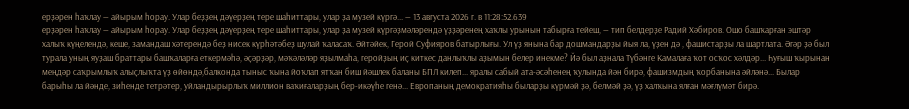ерҙәрен һаҡлау — айырым һорау. Улар беҙҙең дәүерҙең тере шаһиттары, улар ҙа музей күргә... — 13 августа 2026 г. в 11:28:52.639
ерҙәрен һаҡлау — айырым һорау. Улар беҙҙең дәүерҙең тере шаһиттары, улар ҙа музей күргәҙмәләрендә үҙҙәренең хаҡлы урынын табырға тейеш, — тип белдерҙе Радий Хәбиров. Ошо башҡарған эштәр халыҡ күңелендә, кеше, замандаш хәтерендә беҙ нисек күрһәтәбеҙ шулай ҡаласаҡ. Әйтәйек, Герой Суфияров батырлығы. Ул үҙ янына бар дошмандарҙы йыя ла, үҙен дә , фашистарҙы ла шартлата. Әгәр ҙә был турала уның яуҙаш браттары башҡаларға еткермәһә, әҫәрҙәр, мәҡәләләр яҙылмаһа, геройҙың иҫ киткес данлыҡлы аҙымын белер инекме? Йә был аҙнала Түбәнге Камалаға ҡот осҡос хәлдәр... Һуғыш ҡырынан меңдәр саҡрымлыҡ алыҫлыҡта үҙ өйөндә,балконда тыныс ҡына йоҡлап ятҡан биш йәшлек баланы БПЛ килеп... яралы сабый ата-әсәһенең ҡулында йән бирә, фашизмдың ҡорбанына әйләнә... Былар барыһы ла йәнде, зиһенде тетрәтер, уйландырырлыҡ миллион ваҡиғаларҙың бер-икәүһе генә... Европаның демократияһы быларҙы күрмәй ҙә, белмәй ҙә, үҙ халҡына ялған мәғлүмәт бирә.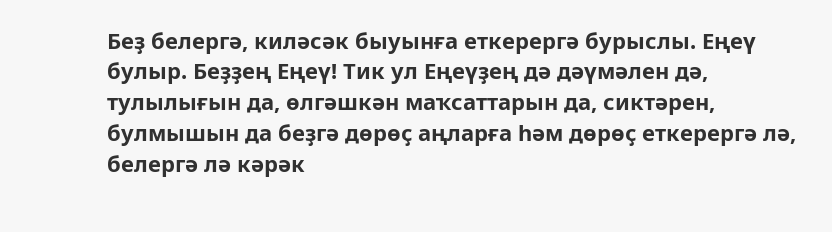Беҙ белергә, киләсәк быуынға еткерергә бурыслы. Еңеү булыр. Беҙҙең Еңеү! Тик ул Еңеүҙең дә дәүмәлен дә, тулылығын да, өлгәшкән маҡсаттарын да, сиктәрен, булмышын да беҙгә дөрөҫ аңларға һәм дөрөҫ еткерергә лә, белергә лә кәрәк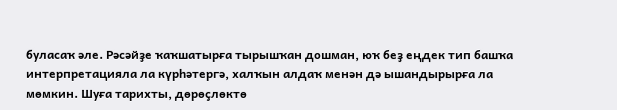буласаҡ әле. Рәсәйҙе ҡаҡшатырға тырышҡан дошман, юҡ беҙ еңдек тип башҡа интерпретацияла ла күрһәтергә, халҡын алдаҡ менән дә ышандырырға ла мөмкин. Шуға тарихты, дөрөҫлөктө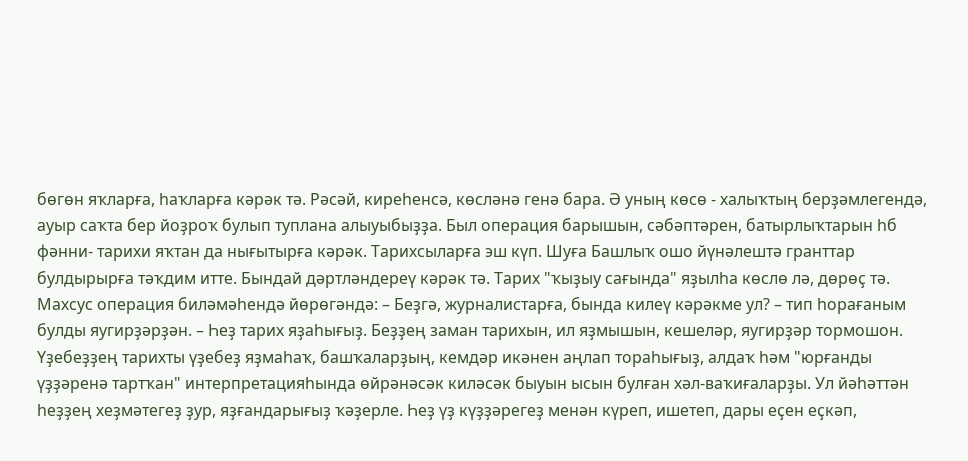бөгөн яҡларға, һаҡларға кәрәк тә. Рәсәй, киреһенсә, көсләнә генә бара. Ә уның көсө - халыҡтың берҙәмлегендә, ауыр саҡта бер йоҙроҡ булып туплана алыуыбыҙҙа. Был операция барышын, сәбәптәрен, батырлыҡтарын һб фәнни- тарихи яҡтан да нығытырға кәрәк. Тарихсыларға эш күп. Шуға Башлыҡ ошо йүнәлештә гранттар булдырырға тәҡдим итте. Бындай дәртләндереү кәрәк тә. Тарих "ҡыҙыу сағында" яҙылһа көслө лә, дөрөҫ тә. Махсус операция биләмәһендә йөрөгәндә: – Беҙгә, журналистарға, бында килеү кәрәкме ул? – тип һорағаным булды яугирҙәрҙән. – Һеҙ тарих яҙаһығыҙ. Беҙҙең заман тарихын, ил яҙмышын, кешеләр, яугирҙәр тормошон. Үҙебеҙҙең тарихты үҙебеҙ яҙмаһаҡ, башҡаларҙың, кемдәр икәнен аңлап тораһығыҙ, алдаҡ һәм "юрғанды үҙҙәренә тартҡан" интерпретацияһында өйрәнәсәк киләсәк быуын ысын булған хәл-ваҡиғаларҙы. Ул йәһәттән һеҙҙең хеҙмәтегеҙ ҙур, яҙғандарығыҙ ҡәҙерле. Һеҙ үҙ күҙҙәрегеҙ менән күреп, ишетеп, дары еҫен еҫкәп,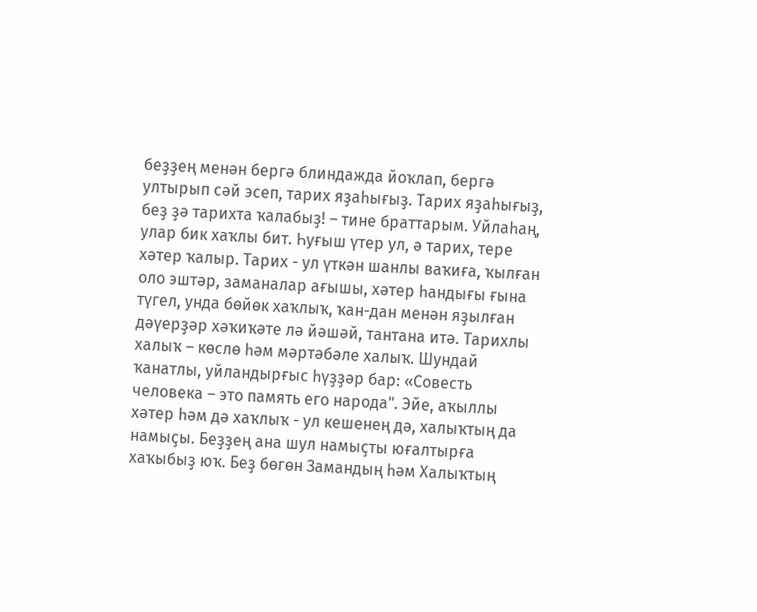беҙҙең менән бергә блиндажда йоҡлап, бергә ултырып сәй эсеп, тарих яҙаһығыҙ. Тарих яҙаһығыҙ, беҙ ҙә тарихта ҡалабыҙ! – тине браттарым. Уйлаһаң, улар бик хаҡлы бит. Һуғыш үтер ул, ә тарих, тере хәтер ҡалыр. Тарих - ул үткән шанлы ваҡиға, ҡылған оло эштәр, заманалар ағышы, хәтер һандығы ғына түгел, унда бөйөк хаҡлыҡ, ҡан-дан менән яҙылған дәүерҙәр хәҡиҡәте лә йәшәй, тантана итә. Тарихлы халыҡ – көслө һәм мәртәбәле халыҡ. Шундай ҡанатлы, уйландырғыс һүҙҙәр бар: «Совесть человека – это память его народа". Эйе, аҡыллы хәтер һәм дә хаҡлыҡ - ул кешенең дә, халыҡтың да намыҫы. Беҙҙең ана шул намыҫты юғалтырға хаҡыбыҙ юҡ. Беҙ бөгөн Замандың һәм Халыҡтың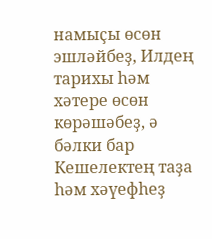намыҫы өсөн эшләйбеҙ, Илдең тарихы һәм хәтере өсөн көрәшәбеҙ, ә бәлки бар Кешелектең таҙа һәм хәүефһеҙ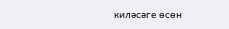киләсәге өсөн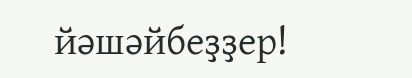йәшәйбеҙҙер!